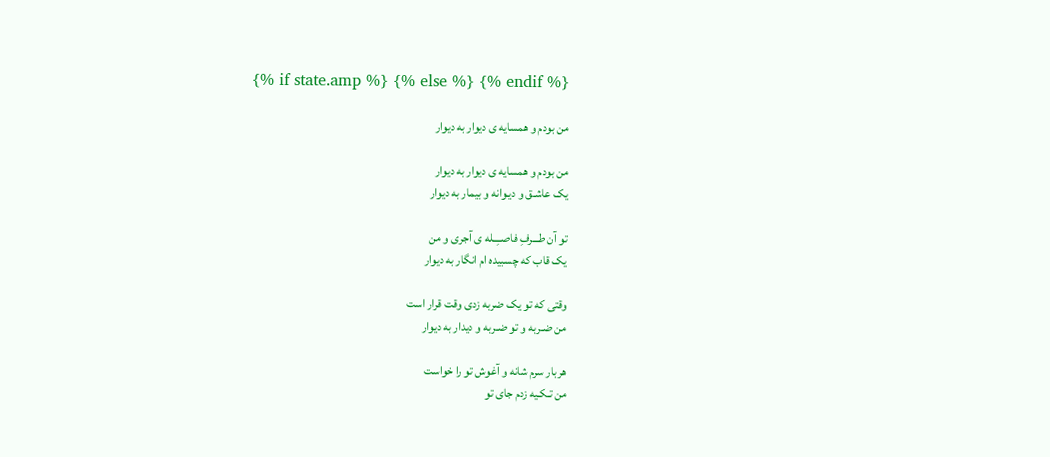{% if state.amp %} {% else %} {% endif %}

من بودم و همسایه ی دیوار به دیوار

من بودم و همسایه ی دیوار به دیوار
یک عاشـق و دیـوانه و بیمار به دیوار

تو آن طـــرفِ فاصــِــله ی آجری و من
یک قاب که چسبیده ام انگار به دیوار

وقتی که تو یک ضربه زدی وقت قرار است
من ضـربه و تو ضـربه و دیدار به دیوار

هربار سرم شانه و آغوش تو را خواست
من تـکـیه زدم جای تو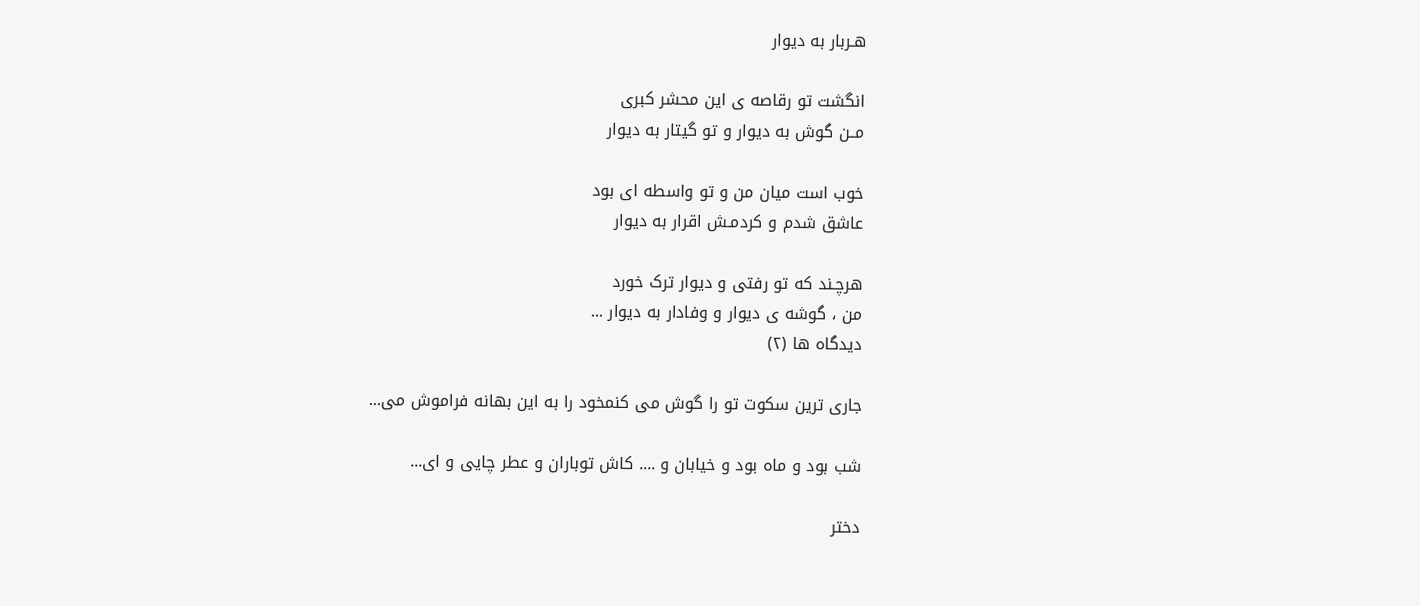هـربار به دیوار

انگشت تو رقاصه ی این محشر کبری
مــن گوش به دیوار و تو گیتار به دیوار

خوب است میان من و تو واسطه ای بود
عاشق شدم و کردمـش اقرار به دیوار

هرچـند که تو رفتی و دیوار ترک خورد
من ، گوشه ی دیوار و وفادار به دیوار ...
دیدگاه ها (۲)

جاری ترین سکوت تو را گوش می کنمخود را به این بهانه فراموش می...

شب بود و ماه بود و خیابان و .... کاش توباران و عطر چایی و ای...

دختر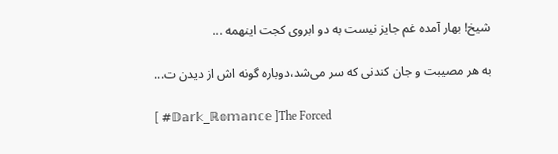شیخ! بهار آمده غم جایز نیست به دو ابروی کجت اینهمه ...

به هر مصیبت و جان کندنی که سر می‌شد،دوباره گونه اش از دیدن ت...

[ #𝔻𝕒𝕣𝕜_ℝ𝕠𝕞𝕒𝕟𝕔𝕖 ]The Forced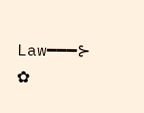Law━━━⊱ ✿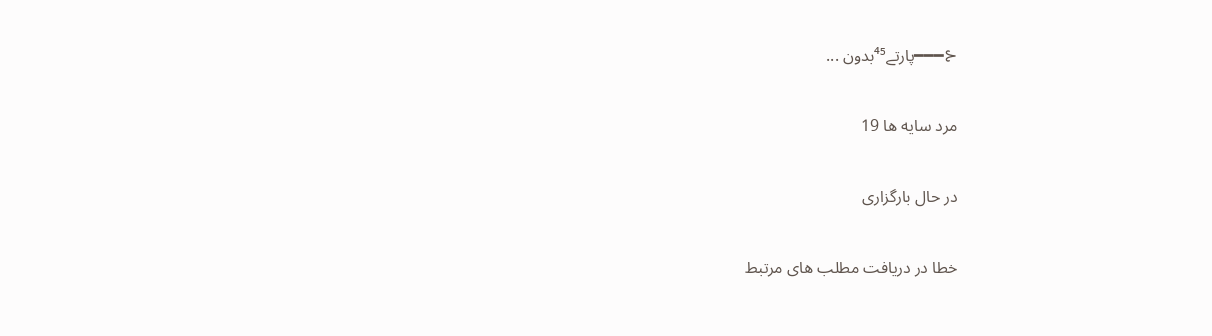⊰━━━پارتے⁴⁵بدون ...

مرد سایه ها 19

در حال بارگزاری

خطا در دریافت مطلب های مرتبط